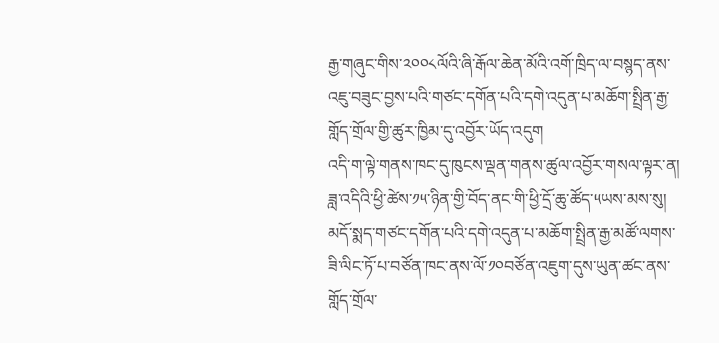རྒྱ་གཞུང་གིས་༢༠༠༨ལོའི་ཞི་རྒོལ་ཆེན་མོའི་འགོ་ཁྲིད་ལ་བསྙད་ནས་འཇུ་བཟུང་བྱས་པའི་གཙང་དགོན་པའི་དགེ་འདུན་པ་མཆོག་སྤྲིན་རྒྱ་གློད་གྲོལ་གྱི་ཚུར་ཁྱིམ་དུ་འབྱོར་ཡོད་འདུག
འདི་ག་ལྟེ་གནས་ཁང་དུ་ཁུངས་ལྡན་གནས་ཚུལ་འབྱོར་གསལ་ལྟར་ན། ཟླ་འདིའི་ཕྱི་ཚེས་༡༥་ཉིན་གྱི་བོད་ནང་གི་ཕྱི་དྲོ་ཆུ་ཚོད་༥ཡས་མས་སུ། མདོ་སྨད་གཙང་དགོན་པའི་དགེ་འདུན་པ་མཆོག་སྤྲིན་རྒྱ་མཚོ་ལགས་ཟི་ལིང་ཏོ་པ་བཙོན་ཁང་ནས་ལོ་༡༠བཙོན་འཇུག་དུས་ཡུན་ཚང་ནས་གློད་གྲོལ་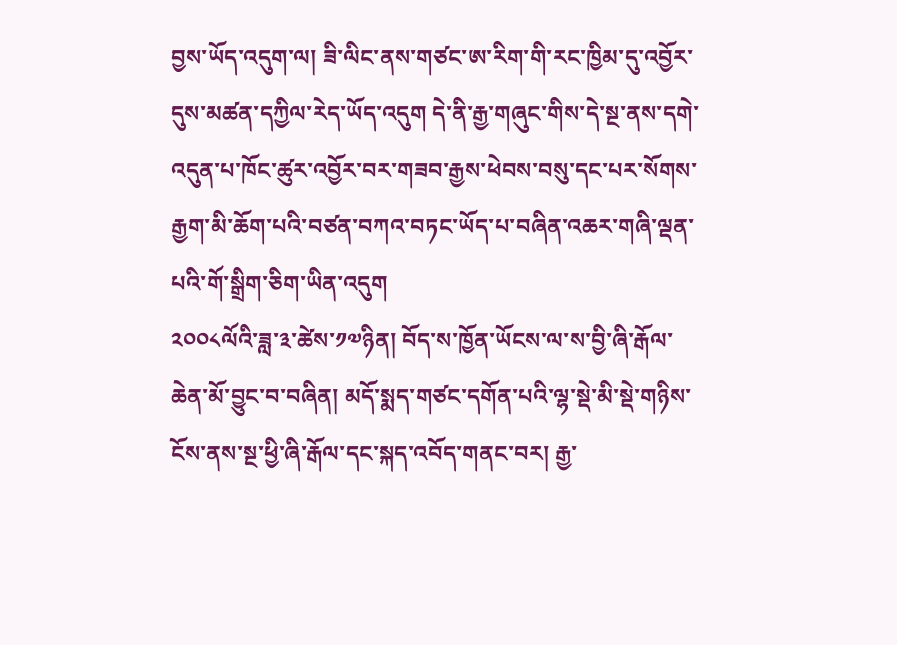བྱས་ཡོད་འདུག་ལ། ཟི་ལིང་ནས་གཙང་ཨ་རིག་གི་རང་ཁྱིམ་དུ་འབྱོར་དུས་མཚན་དཀྱིལ་རེད་ཡོད་འདུག དེ་ནི་རྒྱ་གཞུང་གིས་དེ་སྔ་ནས་དགེ་འདུན་པ་ཁོང་ཚུར་འབྱོར་བར་གཟབ་རྒྱས་ཕེབས་བསུ་དང་པར་སོགས་རྒྱག་མི་ཆོག་པའི་བཙན་བཀའ་བཏང་ཡོད་པ་བཞིན་འཆར་གཞི་ལྡན་པའི་གོ་སྒྲིག་ཅིག་ཡིན་འདུག
༢༠༠༨ལོའི་ཟླ་༣་ཚེས་༡༧ཉིན། བོད་ས་ཁྱོན་ཡོངས་ལ་ས་བྱི་ཞི་རྒོལ་ཆེན་མོ་བྱུང་བ་བཞིན། མདོ་སྨད་གཙང་དགོན་པའི་ལྷ་སྡེ་མི་སྡེ་གཉིས་ངོས་ནས་སྔ་ཕྱི་ཞི་རྒོལ་དང་སྐད་འབོད་གནང་བར། རྒྱ་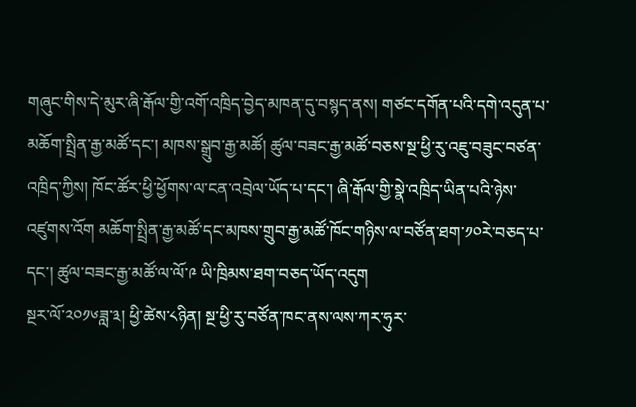གཞུང་གིས་དེ་མུར་ཞི་རྒོལ་གྱི་འགོ་འཁྲིད་བྱེད་མཁན་དུ་བསྙད་ནས། གཙང་དགོན་པའི་དགེ་འདུན་པ་མཆོག་སྤྲིན་རྒྱ་མཚོ་དང་། མཁས་སྒྲུབ་རྒྱ་མཚོ། ཚུལ་བཟང་རྒྱ་མཚོ་བཅས་སྔ་ཕྱི་རུ་འཇུ་བཟུང་བཙན་འཁྲིད་ཀྱིས། ཁོང་ཚོར་ཕྱི་ཕྱོགས་ལ་ངན་འབྲེལ་ཡོད་པ་དང་། ཞི་རྒོལ་གྱི་སྣེ་འཁྲིད་ཡིན་པའི་ཉེས་འཛུགས་འོག མཆོག་སྤྲིན་རྒྱ་མཚོ་དང་མཁས་གྲུབ་རྒྱ་མཚོ་ཁོང་གཉིས་ལ་བཙོན་ཐག་༡༠རེ་བཅད་པ་དང་། ཚུལ་བཟང་རྒྱ་མཚོ་ལ་ལོ་༩ ཡི་ཁྲིམས་ཐག་བཅད་ཡོད་འདུག
སྔར་ལོ་༢༠༡༦ཟླ་༣། ཕྱི་ཚེས་༨ཉིན། སྔ་ཕྱི་རུ་བཙོན་ཁང་ནས་ལས་ཀར་ཧུར་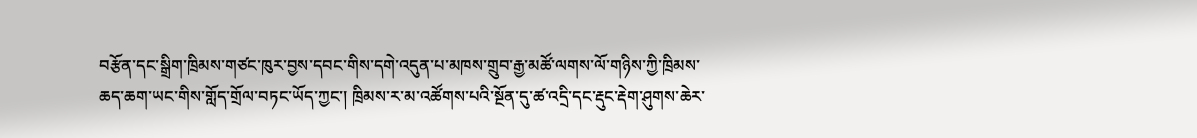བརྩོན་དང་སྒྲིག་ཁྲིམས་གཙང་ཁུར་བྱས་དབང་གིས་དགེ་འདུན་པ་མཁས་གྲུབ་རྒྱ་མཚོ་ལགས་ལོ་གཉིས་ཀྱི་ཁྲིམས་ཆད་ཆག་ཡང་གིས་གློད་གྲོལ་བཏང་ཡོད་ཀྱང་། ཁྲིམས་ར་མ་འཚོགས་པའི་སྔོན་དུ་ཚ་འདྲི་དང་རྡུང་རྡེག་ཤུགས་ཆེར་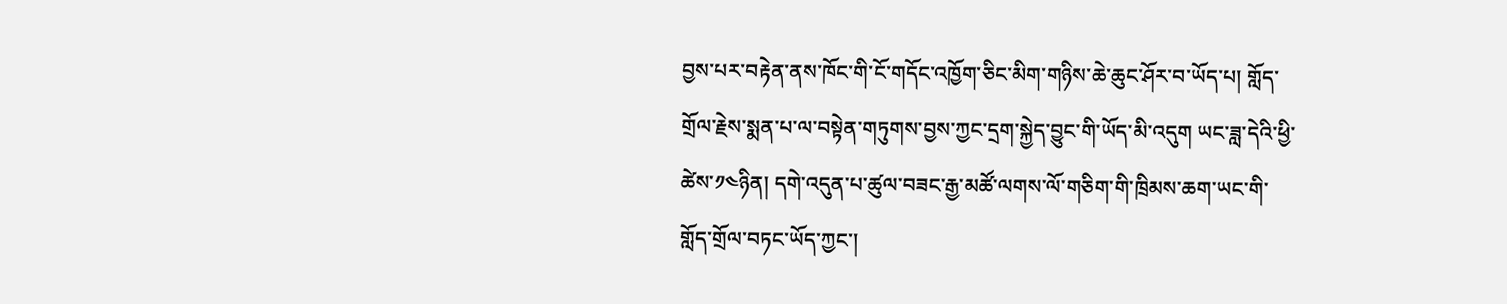བྱས་པར་བརྟེན་ནས་ཁོང་གི་ངོ་གདོང་འཁྱོག་ཅིང་མིག་གཉིས་ཆེ་ཆུང་ཤོར་བ་ཡོད་པ། གློད་གྲོལ་རྗེས་སྨན་པ་ལ་བསྟེན་གཏུགས་བྱས་ཀྱང་དྲག་སྐྱེད་བྱུང་གི་ཡོད་མི་འདུག ཡང་ཟླ་དེའི་ཕྱི་ཚེས་༡༤ཉིན། དགེ་འདུན་པ་ཚུལ་བཟང་རྒྱ་མཚོ་ལགས་ལོ་གཅིག་གི་ཁྲིམས་ཆག་ཡང་གི་གློད་གྲོལ་བཏང་ཡོད་ཀྱང་།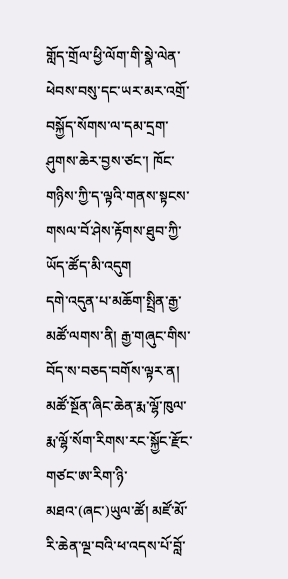གློད་གྲོལ་ཕྱི་ལོག་གི་སྣེ་ལེན་ཕེབས་བསུ་དང་ཡར་མར་འགྲོ་བསྐྱོད་སོགས་ལ་དམ་དྲག་ཤུགས་ཆེར་བྱས་ཙང་། ཁོང་གཉིས་ཀྱི་ད་ལྟའི་གནས་སྟངས་གསལ་བོ་ཤེས་རྟོགས་ཐུབ་ཀྱི་ཡོད་ཚོད་མི་འདུག
དགེ་འདུན་པ་མཆོག་སྤྲིན་རྒྱ་མཚོ་ལགས་ནི། རྒྱ་གཞུང་གིས་བོད་ས་བཅད་བགོས་ལྟར་ན། མཚོ་སྔོན་ཞིང་ཆེན་རྨ་ལྷོ་ཁུལ་རྨ་ལྷོ་སོག་རིགས་རང་སྐྱོང་རྫོང་གཙང་ཨ་རིག་ཉི་མཐའ་(ཞང་)ཡུལ་ཚོ། མཛོ་མོ་རི་ཆེན་ལྔ་བའི་ཕ་འདས་པོ་བློ་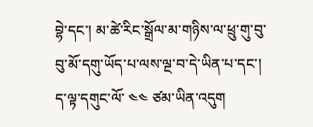བྷེ་དང་། མ་ཚེ་རིང་སྒྲོལ་མ་གཉིས་ལ་ཕྲུ་གུ་བུ་བུ་མོ་དགུ་ཡོད་པ་ལས་ལྔ་བ་དེ་ཡིན་པ་དང་། ད་ལྟ་དགུང་ལོ་ ༤༤ ཙམ་ཡིན་འདུག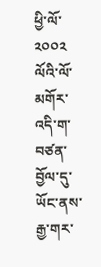ཕྱི་ལོ་ ༢༠༠༢ ལོའི་ལོ་མགོར་འདི་ག་བཙན་བྱོལ་དུ་ཡོང་ནས་རྒྱ་གར་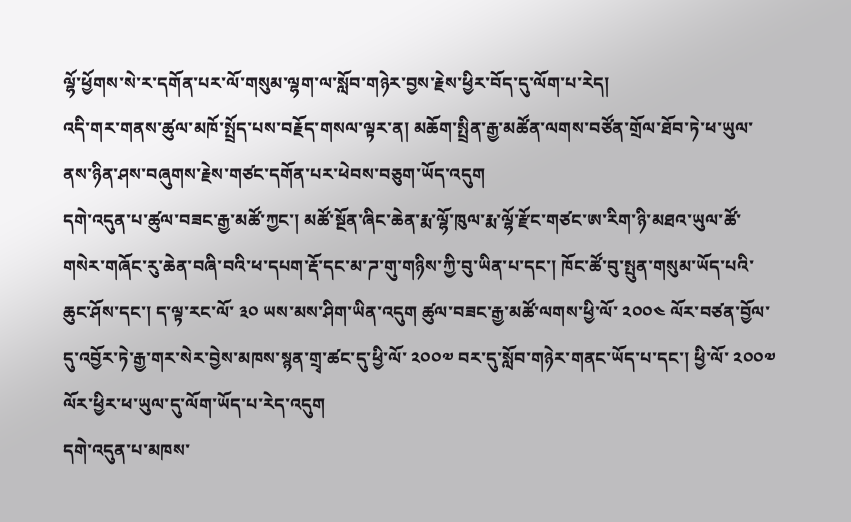ལྷོ་ཕྱོགས་སེ་ར་དགོན་པར་ལོ་གསུམ་ལྷག་ལ་སློབ་གཉེར་བྱས་རྗེས་ཕྱིར་བོད་དུ་ལོག་པ་རེད།
འདི་གར་གནས་ཚུལ་མཁོ་སྤྲོད་པས་བརྗོད་གསལ་ལྟར་ན། མཆོག་སྤྲིན་རྒྱ་མཚོན་ལགས་བཙོན་གྲོལ་ཐོབ་ཏེ་ཕ་ཡུལ་ནས་ཉིན་ཤས་བཞུགས་རྗེས་གཙང་དགོན་པར་ཕེབས་བཅུག་ཡོད་འདུག
དགེ་འདུན་པ་ཚུལ་བཟང་རྒྱ་མཚོ་ཀྱང་། མཚོ་སྔོན་ཞིང་ཆེན་རྨ་ལྷོ་ཁུལ་རྨ་ལྷོ་རྫོང་གཙང་ཨ་རིག་ཉི་མཐའ་ཡུལ་ཚོ་གསེར་གཞོང་རུ་ཆེན་བཞི་བའི་ཕ་དཔག་རྡོ་དང་མ་ཌ་གུ་གཉིས་ཀྱི་བུ་ཡིན་པ་དང་། ཁོང་ཚོ་བུ་སྤུན་གསུམ་ཡོད་པའི་ཆུང་ཤོས་དང་། ད་ལྟ་རང་ལོ་ ༣༠ ཡས་མས་ཤིག་ཡིན་འདུག ཚུལ་བཟང་རྒྱ་མཚོ་ལགས་ཕྱི་ལོ་ ༢༠༠༤ ལོར་བཙན་བྱོལ་དུ་འབྱོར་ཏེ་རྒྱ་གར་སེར་བྱེས་མཁས་སྙན་གྲྭ་ཚང་དུ་ཕྱི་ལོ་ ༢༠༠༧ བར་དུ་སློབ་གཉེར་གནང་ཡོད་པ་དང་། ཕྱི་ལོ་ ༢༠༠༧ ལོར་ཕྱིར་ཕ་ཡུལ་དུ་ལོག་ཡོད་པ་རེད་འདུག
དགེ་འདུན་པ་མཁས་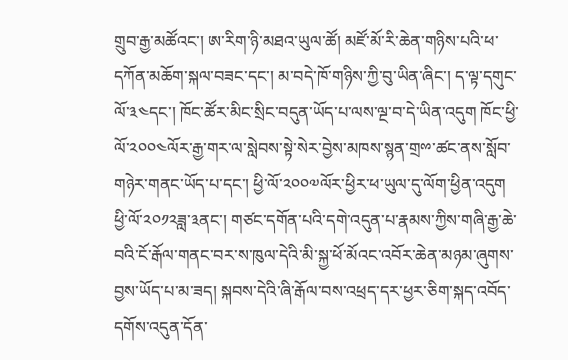གྲུབ་རྒྱ་མཚོའང་། ཨ་རིག་ཉི་མཐའ་ཡུལ་ཚོ། མཛོ་མོ་རི་ཆེན་གཉིས་པའི་ཕ་དཀོན་མཆོག་སྐལ་བཟང་དང་། མ་བདེ་ཁོ་གཉིས་ཀྱི་བུ་ཡིན་ཞིང་། ད་ལྟ་དགུང་ལོ་༣༤དང་། ཁོང་ཚོར་མིང་སྲིང་བདུན་ཡོད་པ་ལས་ལྔ་བ་དེ་ཡིན་འདུག ཁོང་ཕྱི་ལོ་༢༠༠༤ལོར་རྒྱ་གར་ལ་སླེབས་སྟེ་སེར་བྱེས་མཁས་སྙན་གྲྉ་ཚང་ནས་སློབ་གཉེར་གནང་ཡོད་པ་དང་། ཕྱི་ལོ་༢༠༠༧ལོར་ཕྱིར་ཕ་ཡུལ་དུ་ལོག་ཕྱིན་འདུག
ཕྱི་ལོ་༢༠༡༢ཟླ་༣ནང་། གཙང་དགོན་པའི་དགེ་འདུན་པ་རྣམས་ཀྱིས་གཞི་རྒྱ་ཆེ་བའི་ངོ་རྒོལ་གནང་བར་ས་ཁུལ་དེའི་མི་སྐྱ་ཕོ་མོའང་འབོར་ཆེན་མཉམ་ཞུགས་བྱས་ཡོད་པ་མ་ཟད། སྐབས་དེའི་ཞི་རྒོལ་བས་འཕྲད་དར་ཕྱར་ཅིག་སྐད་འབོད་དགོས་འདུན་དོན་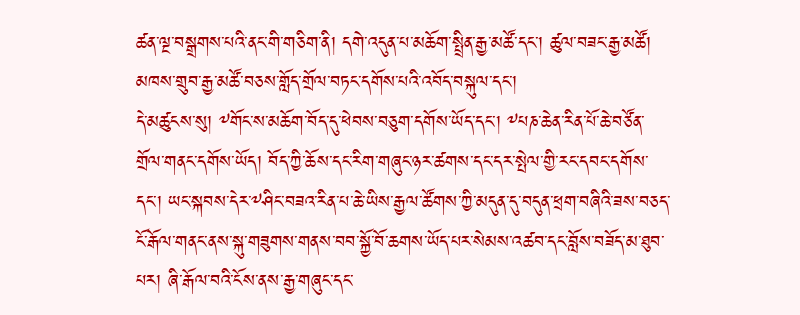ཚན་ལྔ་བསྒྲགས་པའི་ནང་གི་གཅིག་ནི། དགེ་འདུན་པ་མཆོག་སྤྲིན་རྒྱ་མཚོ་དང་། ཚུལ་བཟང་རྒྱ་མཚོ། མཁས་གྲུབ་རྒྱ་མཚོ་བཅས་གློད་གྲོལ་བཏང་དགོས་པའི་འབོད་བསྐུལ་དང་།
དེ་མཚུངས་སུ། ༸གོང་ས་མཆོག་བོད་དུ་ཕེབས་བཅུག་དགོས་ཡོད་དང་། ༸པཎ་ཆེན་རིན་པོ་ཆེ་བཙོན་གྲོལ་གནང་དགོས་ཡོད། བོད་ཀྱི་ཆོས་དང་རིག་གཞུང་ཉར་ཚགས་དང་དར་སྤེལ་གྱི་རང་དབང་དགོས་དང་། ཡང་སྐབས་དེར་༸ཤིང་བཟའ་རིན་པ་ཆེ་ཡིས་རྒྱལ་ཚོགས་ཀྱི་མདུན་དུ་བདུན་ཕྲག་བཞིའི་ཟས་བཅད་ངོ་རྒོལ་གནང་ནས་སྐུ་གཟུགས་གནས་བབ་སྐྱོ་བོ་ཆགས་ཡོད་པར་སེམས་འཚབ་དང་བློས་བཟོད་མ་ཐུབ་པར། ཞི་རྒོལ་བའི་ངོས་ནས་རྒྱ་གཞུང་དང་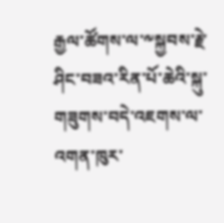རྒྱལ་ཚོགས་ལ་༸སྐྱབས་རྗེ་ཤིང་བཟའ་རིན་པོ་ཆེའི་སྐུ་གཟུགས་བདེ་འཇགས་ལ་འགན་ཁུར་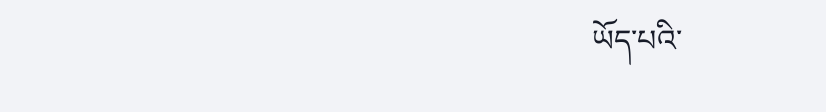ཡོད་པའི་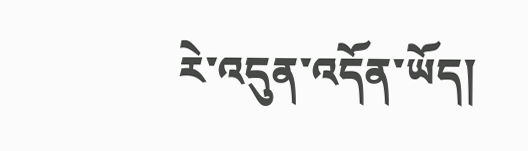རེ་འདུན་འདོན་ཡོད།